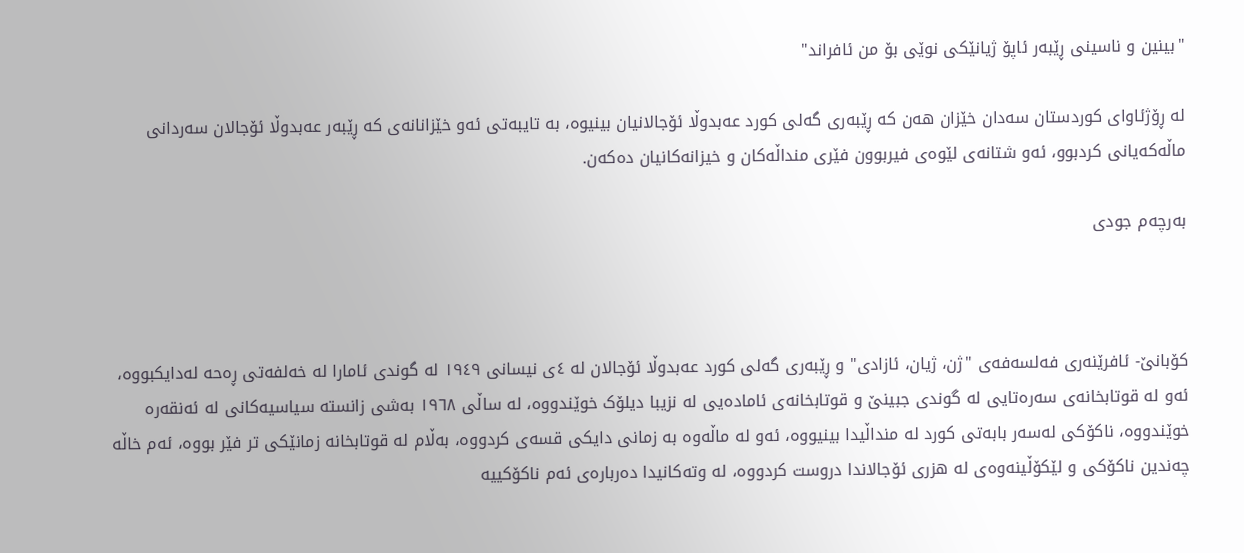"بینین و ناسینی ڕێبەر ئاپۆ ژیانێکی نوێی بۆ من ئافراند"

لە ڕۆژئاوای کوردستان سەدان خێزان هەن کە ڕێبەری گەلی کورد عەبدوڵا ئۆجالانیان بینیوە، بە تایبەتی ئەو خێزانانەی کە ڕێبەر عەبدوڵا ئۆجالان سەردانی ماڵەکەیانی کردبوو، ئەو شتانەی لێوەی فیربوون فێری منداڵەکان و خیزانەکانیان دەکەن.

بەرچەم جودی



کۆبانێ- ئافرێنەری فەلسەفەی "ژن، ژیان، ئازادی" و ڕێبەری گەلی کورد عەبدوڵا ئۆجالان لە ٤ی نیسانی ١٩٤٩ لە گوندی ئامارا لە خەلفەتی ڕەحە لەدایکبووە، ئەو لە قوتابخانەی سەرەتایی لە گوندی جبینێ و قوتابخانەی ئامادەیی لە نزیبا دیلۆک خوێندووە، لە ساڵی ١٩٦٨ بەشی زانستە سیاسیەکانی لە ئەنقەرە خوێندووە، ناکۆکی لەسەر بابەتی کورد له منداڵیدا بینیووە، ئەو لە ماڵەوە بە زمانی دایکی قسەی کردووە، بەڵام لە قوتابخانە زمانێکی تر فێر بووە، ئەم خاڵە چەندین ناکۆکی و لێکۆڵینەوەی لە هزری ئۆجالاندا دروست کردووە، لە وتەکانیدا دەربارەی ئەم ناکۆکییە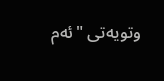وتویەتی "ئەم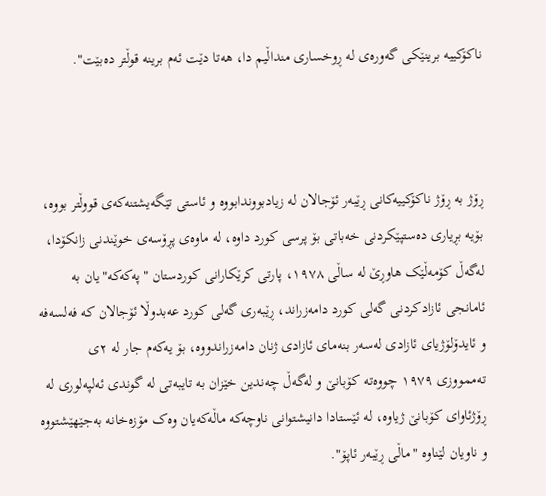ناکۆکییە برینێکی گەورەی لە ڕوخساری منداڵیم دا، هەتا دێت ئەم برینە قوڵتر دەبێت".



ڕۆژ بە ڕۆژ ناکۆکییەکانی ڕێبەر ئۆجالان لە زیادبووندابووە و ئاستی تێگەیشتنەکەی قووڵتر بووە، بۆیە بڕیاری دەستپێکردنی خەباتی بۆ پرسی کورد داوە، لە ماوەی پڕۆسەی خوێندنی زانکۆدا، لەگەڵ کۆمەڵێک هاوڕێ لە ساڵی ١٩٧٨، پارتی کرێکارانی کوردستان "پەکەکە"یان بە ئامانجی ئازادکردنی گەلی کورد دامەزراند، ڕێبەری گەلی کورد عەبدوڵا ئۆجالان کە فەلسەفە و ئایدۆلۆژیای ئازادی لەسەر بنەمای ئازادی ژنان دامەزراندووە، بۆ یەکەم جار لە ٢ی تەممووزی ١٩٧٩ چووەتە کۆبانێ و لەگەڵ چەندین خێزان بە تایبەتی لە گوندی ئەلپەلوری لە ڕۆژئاوای کۆبانێ ژیاوە، لە ئێستادا دانیشتوانی ناوچەکە ماڵەکەیان وەک مۆزەخانە بەجێهێشتووە و ناویان لێناوە "ماڵی ڕێبەر ئاپۆ".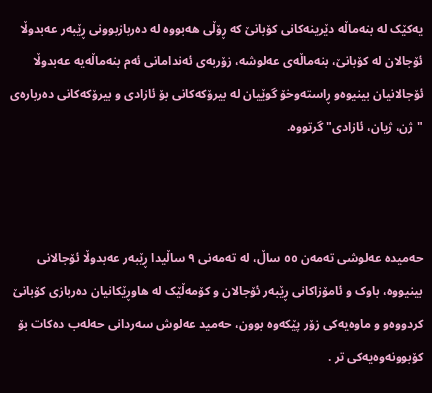یەکێک لە بنەماڵە دێرینەکانی کۆبانێ کە ڕۆڵی هەبووە لە دەربازبوونی ڕێبەر عەبدوڵا ئۆجالان لە کۆبانێ، بنەماڵەی عەلوشە، زۆربەی ئەندامانی ئەم بنەماڵەیە عەبدوڵا ئۆجالانیان بینیوەو ڕاستەوخۆ گوێیان لە بیرۆکەکانی بۆ ئازادی و بیرۆکەکانی دەربارەی "ژن، ژیان، ئازادی" گرتووە.



حەمیدە عەلوشی تەمەن ٥٥ ساڵ، لە تەمەنی ٩ ساڵیدا ڕێبەر عەبدوڵا ئۆجالانی بینیووە، باوک و ئامۆزاکانی ڕێبەر ئۆجالان و کۆمەڵێک لە هاوڕێکانیان دەربازی کۆبانێ کردووەو و ماوەیەکی زۆر پێکەوە بوون، حەمید عەلوش سەردانی حەلەب دەکات بۆ کۆبوونەوەیەکی تر .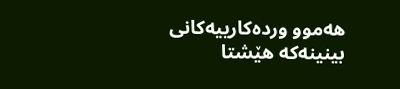هەموو وردەکارییەکانی بینینەکە هێشتا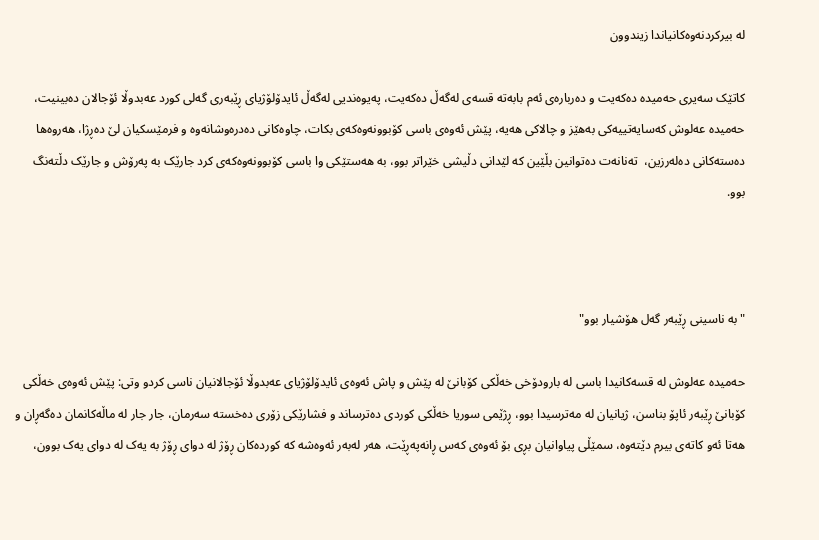لە بیرکردنەوەکانیاندا زیندوون

کاتێک سەیری حەمیدە دەکەیت و دەربارەی ئەم بابەتە قسەی لەگەڵ دەکەیت، پەیوەندیی لەگەڵ ئایدۆلۆژیای ڕێبەری گەلی کورد عەبدوڵا ئۆجالان دەبینیت، حەمیدە عەلوش کەسایەتییەکی بەهێز و چالاکی هەیە، پێش ئەوەی باسی کۆبوونەوەکەی بکات، چاوەکانی دەدرەوشانەوە و فرمێسکیان لێ دەڕژا، هەروەها دەستەکانی دەلەرزین،  تەنانەت دەتوانین بڵێین کە لێدانی دڵیشی خێراتر بوو، بە هەستێکی وا باسی کۆبوونەوەکەی کرد جارێک بە پەرۆش و جارێک دڵتەنگ بوو.



"بە ناسینی ڕێبەر گەل هۆشیار بوو"

حەمیدە عەلوش لە قسەکانیدا باسی لە بارودۆخی خەڵکی کۆبانێ لە پێش و پاش ئەوەی ئایدۆلۆژیای عەبدوڵا ئۆجالانیان ناسی کردو وتی: پێش ئەوەی خەڵکی کۆبانێ ڕێبەر ئاپۆ بناسن، ژیانیان لە مەترسیدا بوو، ڕژێمی سوریا خەڵکی کوردی دەترساند و فشارێکی زۆری دەخستە سەرمان، جار جار لە ماڵەکانمان دەگەڕان و هەتا ئەو کاتەی بیرم دێتەوە، سمێڵی پیاوانیان بڕی بۆ ئەوەی کەس ڕانەپەڕێت، هەر لەبەر ئەوەشە کە کوردەکان ڕۆژ لە دوای ڕۆژ بە یەک لە دوای یەک بوون،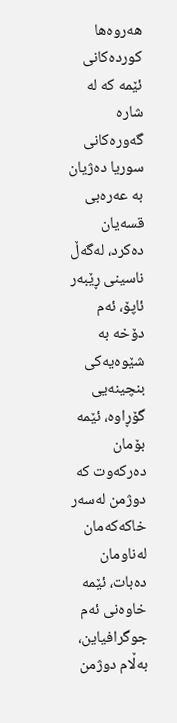هەروەها کوردەکانی ئێمە کە لە شارە گەورەکانی سوریا دەژیان بە عەرەبی قسەیان دەکرد، لەگەڵ ناسینی ڕێبەر ئاپۆ، ئەم دۆخە بە شێوەیەکی بنچینەیی گۆڕاوە، ئێمە بۆمان دەرکەوت کە دوژمن لەسەر خاکەکەمان لەناومان دەبات، ئێمە خاوەنی ئەم جوگرافیاین، بەڵام دوژمن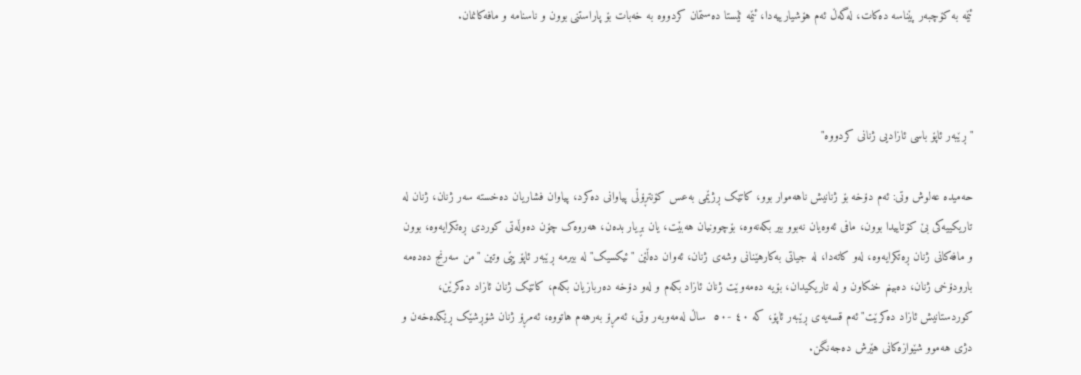ئێمە بە کۆچبەر پێناسە دەکات، لەگەڵ ئەم هۆشیارییەدا، ئێمە ئێستا دەستمان کردووە بە خەبات بۆ پاراستنی بوون و ناسنامە و مافەکانمان.



"ڕێبەر ئاپۆ باسی ئازادیی ژنانی کردووە"

حەمیدە عەلوش وتی: ئەم دۆخە بۆ ژنانیش ناهەموار بوو، کاتێک ڕژێمی بەعس کۆنتڕۆڵی پیاوانی دەکرد، پیاوان فشاریان دەخستە سەر ژنان، ژنان لە تاریکییەکی بێ کۆتاییدا بوون، مافی ئەوەیان نەبوو بیر بکەنەوە، بۆچوونیان هەبێت، یان بڕیار بدەن، هەروەک چۆن دەوڵەتی کوردی ڕەتکرایەوە، بوون و مافەکانی ژنان ڕەتکرایەوە، لەو کاتەدا، لە جیاتی بەکارهێنانی وشەی ژنان، ئەوان دەڵێن "ئیکسیک" لە بیرمە ڕێبەر ئاپۆ پێی وتین "من سەرنج دەدەمە بارودۆخی ژنان، دەبینم خنکاون و لە تاریکیدان، بۆیە دەمەوێت ژنان ئازاد بکەم و لەو دۆخە دەربازیان بکەم، کاتێک ژنان ئازاد دەکرێن، کوردستانیش ئازاد دەکرێت" ئەم قسەیەی ڕێبەر ئاپۆ، کە ٤٠ -٥٠  ساڵ لەمەوبەر وتی، ئەمڕۆ بەرهەم هاتووە، ئەمڕۆ ژنان شۆڕشێک ڕێکدەخەن و دژی هەموو شێوازەکانی هێرش دەجەنگن.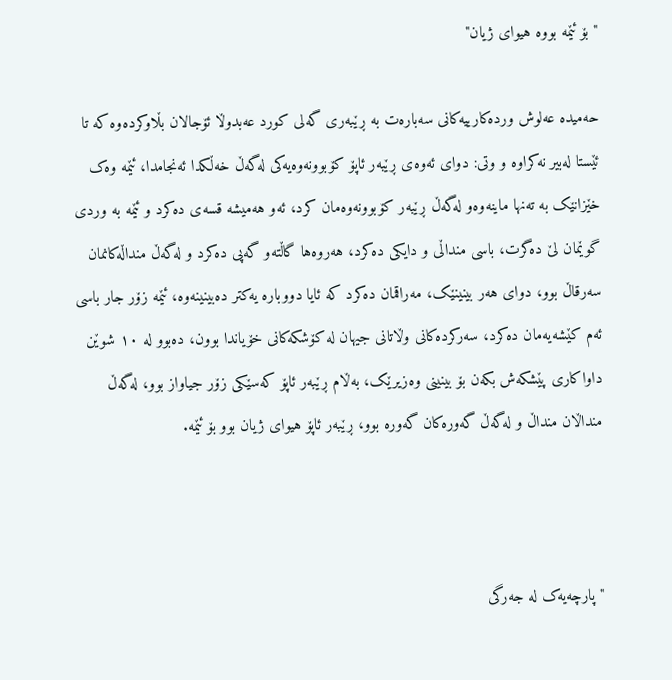"بۆ ئێمە بووە هیوای ژیان"

حەمیدە عەلوش وردەکارییەکانی سەبارەت بە ڕێبەری گەلی کورد عەبدوڵا ئۆجالان بڵاوکردەوە کە تا ئێستا لەبیر نەکراوە و وتی: دوای ئەوەی ڕێبەر ئاپۆ کۆبوونەوەیەکی لەگەڵ خەڵکدا ئەنجامدا، ئێمە وەک خێزانێک بە تەنها ماینەوەو لەگەڵ ڕێبەر کۆبوونەوەمان کرد، ئەو هەمیشە قسەی دەکرد و ئێمە بە وردی گوێمان لێ دەگرت، باسی منداڵی و دایکی دەکرد، هەروەها گاڵتەو گەپی دەکرد و لەگەڵ منداڵەکانمان سەرقاڵ بوو، دوای هەر بینینێک، مەراقمان دەکرد کە ئایا دووبارە یەکتر دەبینینەوە، ئێمە زۆر جار باسی ئەم کێشەیەمان دەکرد، سەرکردەکانی وڵاتانی جیهان لە کۆشکەکانی خۆیاندا بوون، دەبوو لە ١٠ شوێن داواکاری پێشکەش بکەن بۆ بینینی وەزیرێک، بەڵام ڕێبەر ئاپۆ کەسێکی زۆر جیاواز بوو، لەگەڵ منداڵان منداڵ و لەگەڵ گەورەکان گەورە بوو، ڕێبەر ئاپۆ هیوای ژیان بوو بۆ ئێمە.



"پارچەیەک لە جەرگی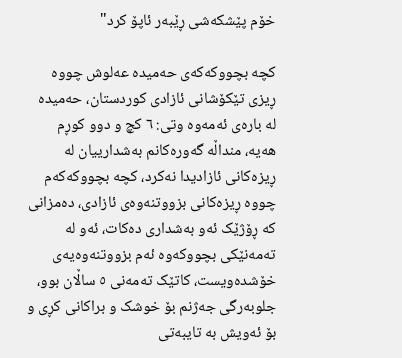خۆم پێشکەشی ڕێبەر ئاپۆ کرد"

کچە بچووکەکەی حەمیدە عەلوش چووە ڕیزی تێکۆشانی ئازادی کوردستان، حەمیدە لە بارەی ئەمەوە وتی: ٦ کچ و دوو کوڕم هەیە، منداڵە گەورەکانم بەشدارییان لە ڕیزەکانی ئازادیدا نەکرد، کچە بچووکەکەم چووە ڕیزەکانی بزووتنەوەی ئازادی، دەمزانی کە ڕۆژێک ئەو بەشداری دەکات، ئەو لە تەمەنێکی بچووکەوە ئەم بزووتنەوەیەی خۆشدەویست، کاتێک تەمەنی ٥ ساڵان بوو، جلوبەرگی جەژنم بۆ خوشک و براکانی کڕی و بۆ ئەویش بە تایبەتی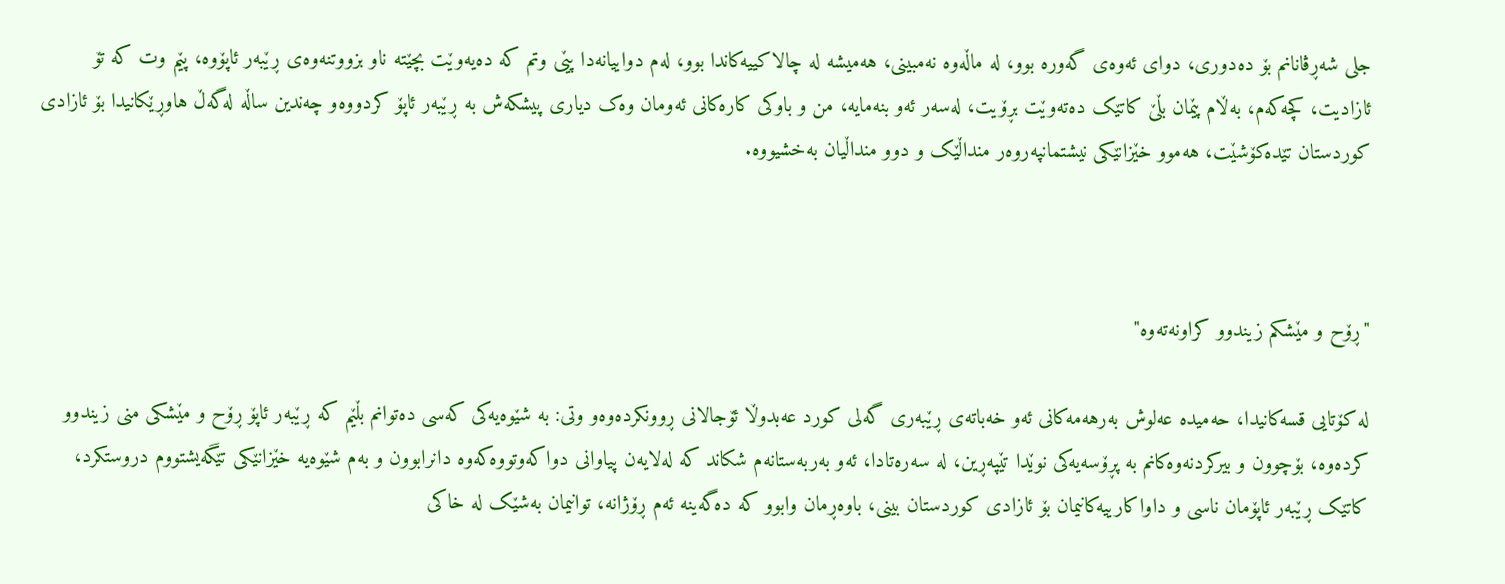جلی شەڕڤانانم بۆ دەدوری، دوای ئەوەی گەورە بوو، لە ماڵەوە نەمبینی، هەمیشە لە چالاکییەکاندا بوو، لەم دواییانەدا پێی وتم کە دەیەوێت بچێتە ناو بزووتنەوەی ڕێبەر ئاپۆوە، پێم وت کە تۆ ئازادیت، کچەکەم، بەڵام پێمان بڵێ کاتێک دەتەوێت بڕۆیت، لەسەر ئەو بنەمایە، من و باوکی کارەکانی ئەومان وەک دیاری پیشکەش بە ڕێبەر ئاپۆ کردووەو چەندین ساڵە لەگەڵ هاوڕێکانیدا بۆ ئازادی کوردستان تێدەکۆشێت، هەموو خێزانێکی نیشتمانپەروەر منداڵێک و دوو منداڵیان بەخشیووە.



"ڕۆح و مێشکم زیندوو کراونەتەوە"

لە کۆتایی قسەکانیدا، حەمیدە عەلوش بەرهەمەکانی ئەو خەباتەی ڕێبەری گەلی کورد عەبدوڵا ئۆجالانی ڕوونکردەوەو وتی: بە شێوەیەکی کەسی دەتوانم بڵێم کە ڕێبەر ئاپۆ ڕۆح و مێشکی منی زیندوو کردەوە، بۆچوون و بیرکردنەوەکانم بە پڕۆسەیەکی نوێدا تێپەڕین، لە سەرەتادا، ئەو بەربەستانەم شکاند کە لەلایەن پیاوانی دواکەوتووەکەوە دانرابوون و بەم شێوەیە خێزانێکی تێگەیشتووم دروستکرد، کاتێک ڕێبەر ئاپۆمان ناسی و داواکارییەکانیمان بۆ ئازادی کوردستان بینی، باوەڕمان وابوو کە دەگەینە ئەم ڕۆژانە، توانیمان بەشێک لە خاکی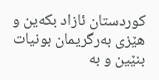کوردستان ئازاد بکەین و هێزی بەرگریمان بونیات بنێین و بە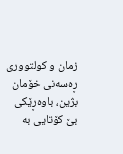زمان و کولتووری ڕەسەنی خۆمان بژین، باوەڕێکی بێ کۆتایی بە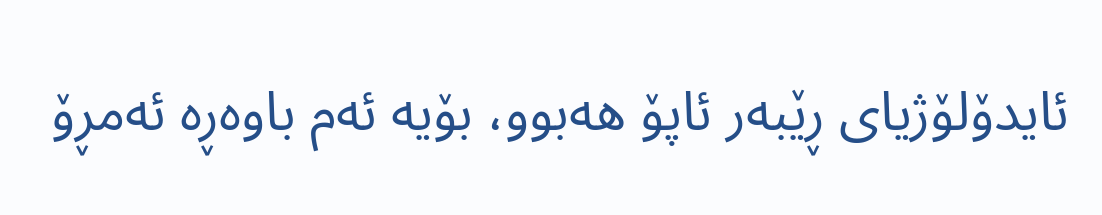ئایدۆلۆژیای ڕێبەر ئاپۆ هەبوو، بۆیە ئەم باوەڕە ئەمڕۆ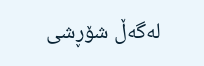لەگەڵ شۆڕشی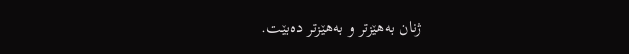ژنان بەهێزتر و بەهێزتر دەبێت.